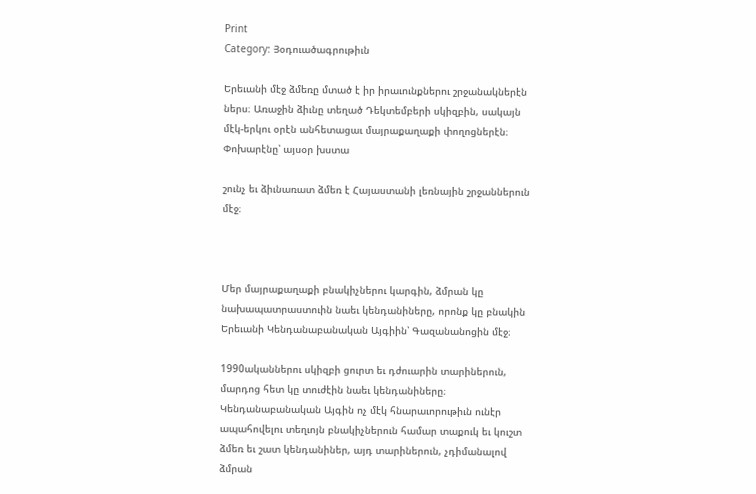Print
Category: Յօդուածագրութիւն

Երեւանի մէջ ձմեռը մտած է իր իրաւունքներու շրջանակներէն ներս։ Առաջին ձիւնը տեղած Դեկտեմբերի սկիզբին, սակայն մէկ-երկու օրէն անհետացաւ մայրաքաղաքի փողոցներէն։ Փոխարէնը՝ այսօր խստա

շունչ եւ ձիւնառատ ձմեռ է Հայաստանի լեռնային շրջաններուն մէջ։



Մեր մայրաքաղաքի բնակիչներու կարգին, ձմրան կը նախապատրաստուին նաեւ կենդանիները, որոնք կը բնակին Երեւանի Կենդանաբանական Այգիին՝ Գազանանոցին մէջ։

1990ականներու սկիզբի ցուրտ եւ դժուարին տարիներուն, մարդոց հետ կը տուժէին նաեւ կենդանիները։ Կենդանաբանական Այգին ոչ մէկ հնարաւորութիւն ունէր ապահովելու տեղւոյն բնակիչներուն համար տաքուկ եւ կուշտ ձմեռ եւ շատ կենդանիներ, այդ տարիներուն, չդիմանալով ձմրան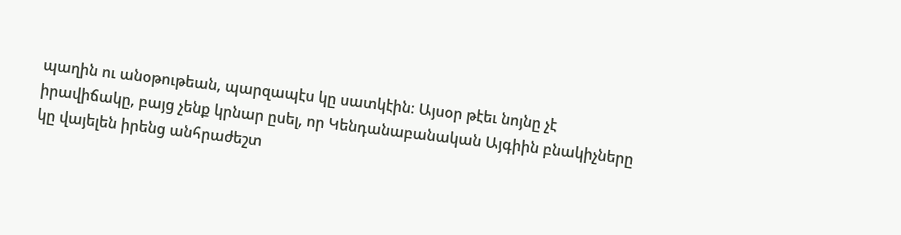պաղին ու անօթութեան, պարզապէս կը սատկէին։ Այսօր թէեւ նոյնը չէ իրավիճակը, բայց չենք կրնար ըսել, որ Կենդանաբանական Այգիին բնակիչները կը վայելեն իրենց անհրաժեշտ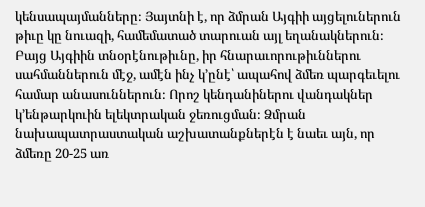կենսապայմանները։ Յայտնի է, որ ձմրան Այգիի այցելուներուն թիւը կը նուազի, համեմատած տարուան այլ եղանակներուն։ Բայց Այգիին տնօրէնութիւնը, իր հնարաւորութիւններու սահմաններուն մէջ, ամէն ինչ կ’ընէ՝ ապահով ձմեռ պարգեւելու համար անասուններուն։ Որոշ կենդանիներու վանդակներ կ’ենթարկուին ելեկտրական ջեռուցման։ Ձմրան նախապատրաստական աշխատանքներէն է նաեւ այն, որ ձմեռը 20-25 առ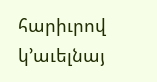հարիւրով կ’աւելնայ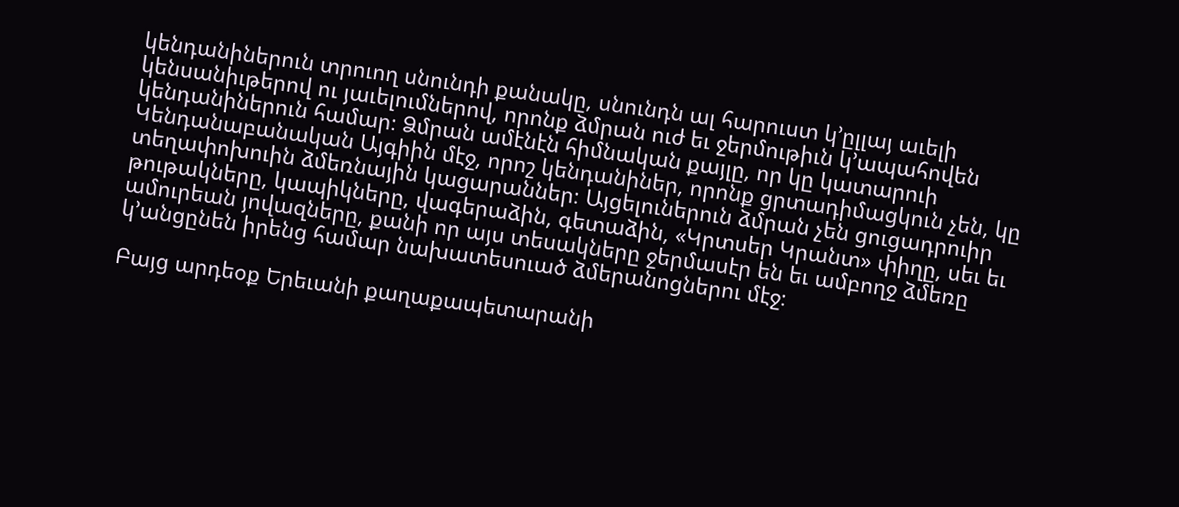կենդանիներուն տրուող սնունդի քանակը, սնունդն ալ հարուստ կ’ըլլայ աւելի կենսանիւթերով ու յաւելումներով, որոնք ձմրան ուժ եւ ջերմութիւն կ’ապահովեն կենդանիներուն համար։ Ձմրան ամէնէն հիմնական քայլը, որ կը կատարուի Կենդանաբանական Այգիին մէջ, որոշ կենդանիներ, որոնք ցրտադիմացկուն չեն, կը տեղափոխուին ձմեռնային կացարաններ։ Այցելուներուն ձմրան չեն ցուցադրուիր թութակները, կապիկները, վագերաձին, գետաձին, «Կրտսեր Կրանտ» փիղը, սեւ եւ ամուրեան յովազները, քանի որ այս տեսակները ջերմասէր են եւ ամբողջ ձմեռը կ’անցընեն իրենց համար նախատեսուած ձմերանոցներու մէջ։

Բայց արդեօք Երեւանի քաղաքապետարանի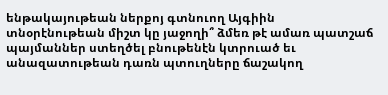ենթակայութեան ներքոյ գտնուող Այգիին տնօրէնութեան միշտ կը յաջողի՞ ձմեռ թէ ամառ պատշաճ պայմաններ ստեղծել բնութենէն կտրուած եւ անազատութեան դառն պտուղները ճաշակող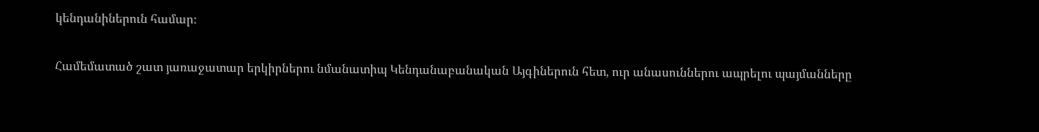կենդանիներուն համար։

Համեմատած շատ յառաջատար երկիրներու նմանատիպ Կենդանաբանական Այգիներուն հետ, ուր անասուններու ապրելու պայմանները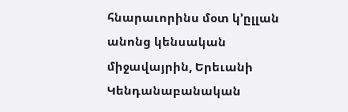հնարաւորինս մօտ կ’ըլլան անոնց կենսական միջավայրին, Երեւանի Կենդանաբանական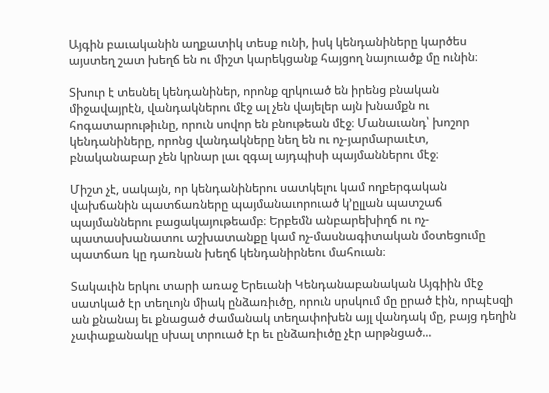Այգին բաւականին աղքատիկ տեսք ունի, իսկ կենդանիները կարծես այստեղ շատ խեղճ են ու միշտ կարեկցանք հայցող նայուածք մը ունին։

Տխուր է տեսնել կենդանիներ, որոնք զրկուած են իրենց բնական միջավայրէն, վանդակներու մէջ ալ չեն վայելեր այն խնամքն ու հոգատարութիւնը, որուն սովոր են բնութեան մէջ։ Մանաւանդ՝ խոշոր կենդանիները, որոնց վանդակները նեղ են ու ոչ-յարմարաւէտ, բնականաբար չեն կրնար լաւ զգալ այդպիսի պայմաններու մէջ։

Միշտ չէ, սակայն, որ կենդանիներու սատկելու կամ ողբերգական վախճանին պատճառները պայմանաւորուած կ’ըլլան պատշաճ պայմաններու բացակայութեամբ։ Երբեմն անբարեխիղճ ու ոչ-պատասխանատու աշխատանքը կամ ոչ-մասնագիտական մօտեցումը պատճառ կը դառնան խեղճ կենդանիրնեու մահուան։

Տակաւին երկու տարի առաջ Երեւանի Կենդանաբանական Այգիին մէջ սատկած էր տեղւոյն միակ ընձառիւծը, որուն սրսկում մը ըրած էին, որպէսզի ան քնանայ եւ քնացած ժամանակ տեղափոխեն այլ վանդակ մը, բայց դեղին չափաքանակը սխալ տրուած էր եւ ընձառիւծը չէր արթնցած...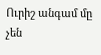Ուրիշ անգամ մը չեն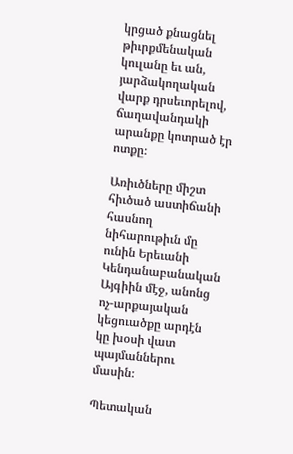կրցած քնացնել թիւրքմենական կուլանը եւ ան, յարձակողական վարք դրսեւորելով, ճաղավանդակի արանքը կոտրած էր ոտքը։

Առիւծները միշտ հիւծած աստիճանի հասնող նիհարութիւն մը ունին Երեւանի Կենդանաբանական Այգիին մէջ, անոնց ոչ-արքայական կեցուածքը արդէն կը խօսի վատ պայմաններու մասին։

Պետական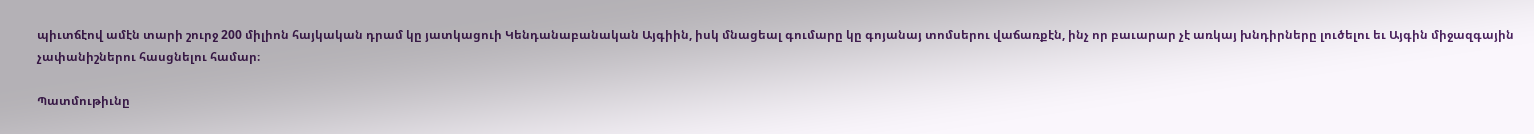պիւտճէով ամէն տարի շուրջ 200 միլիոն հայկական դրամ կը յատկացուի Կենդանաբանական Այգիին, իսկ մնացեալ գումարը կը գոյանայ տոմսերու վաճառքէն, ինչ որ բաւարար չէ առկայ խնդիրները լուծելու եւ Այգին միջազգային չափանիշներու հասցնելու համար։

Պատմութիւնը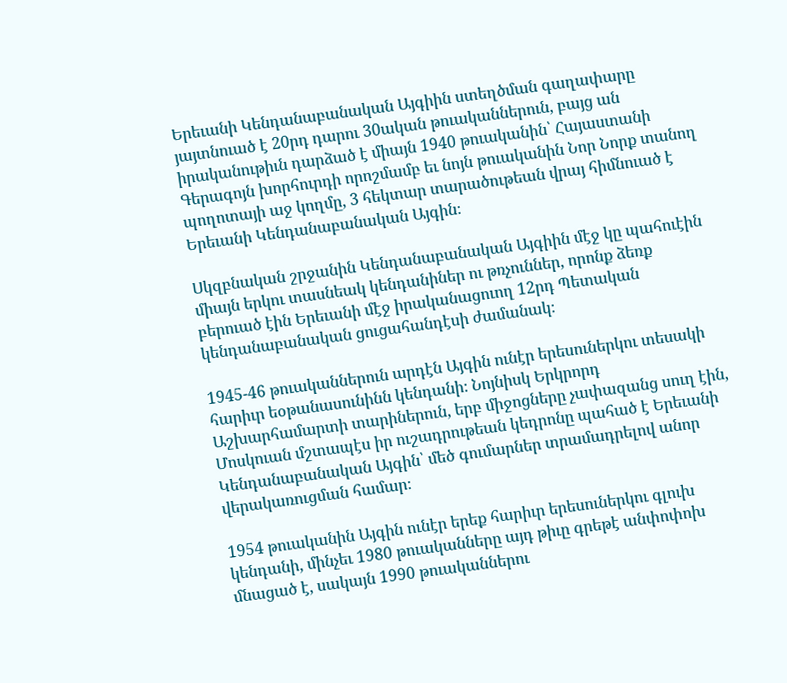Երեւանի Կենդանաբանական Այգիին ստեղծման գաղափարը յայտնուած է 20րդ դարու 30ական թուականներուն, բայց ան իրականութիւն դարձած է միայն 1940 թուականին՝ Հայաստանի Գերագոյն խորհուրդի որոշմամբ եւ նոյն թուականին Նոր Նորք տանող պողոտայի աջ կողմը, 3 հեկտար տարածութեան վրայ հիմնուած է Երեւանի Կենդանաբանական Այգին։

Սկզբնական շրջանին Կենդանաբանական Այգիին մէջ կը պահուէին միայն երկու տասնեակ կենդանիներ ու թռչուններ, որոնք ձեռք բերուած էին Երեւանի մէջ իրականացուող 12րդ Պետական կենդանաբանական ցուցահանդէսի ժամանակ։

1945-46 թուականներուն արդէն Այգին ունէր երեսուներկու տեսակի հարիւր եօթանասունինն կենդանի։ Նոյնիսկ Երկրորդ Աշխարհամարտի տարիներուն, երբ միջոցները չափազանց սուղ էին, Մոսկուան մշտապէս իր ուշադրութեան կեդրոնը պահած է Երեւանի Կենդանաբանական Այգին՝ մեծ գումարներ տրամադրելով անոր վերակառուցման համար։

1954 թուականին Այգին ունէր երեք հարիւր երեսուներկու գլուխ կենդանի, մինչեւ 1980 թուականները այդ թիւը գրեթէ անփոփոխ մնացած է, սակայն 1990 թուականներու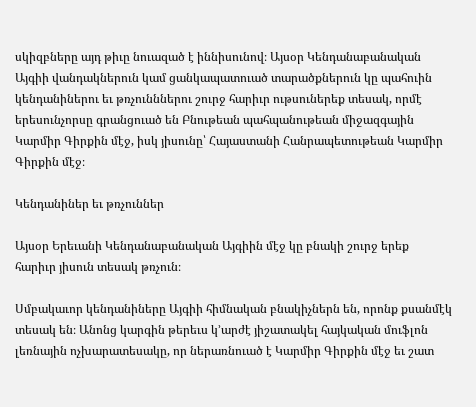սկիզբները այդ թիւը նուազած է իննիսունով։ Այսօր Կենդանաբանական Այգիի վանդակներուն կամ ցանկապատուած տարածքներուն կը պահուին կենդանիներու եւ թռչունններու շուրջ հարիւր ութսուներեք տեսակ, որմէ երեսունչորսը գրանցուած են Բնութեան պահպանութեան միջազգային Կարմիր Գիրքին մէջ, իսկ յիսունը՝ Հայաստանի Հանրապետութեան Կարմիր Գիրքին մէջ։

Կենդանիներ եւ թռչուններ

Այսօր Երեւանի Կենդանաբանական Այգիին մէջ կը բնակի շուրջ երեք հարիւր յիսուն տեսակ թռչուն։

Սմբակաւոր կենդանիները Այգիի հիմնական բնակիչներն են, որոնք քսանմէկ տեսակ են։ Անոնց կարգին թերեւս կ’արժէ յիշատակել հայկական մուֆլոն լեռնային ոչխարատեսակը, որ ներառնուած է Կարմիր Գիրքին մէջ եւ շատ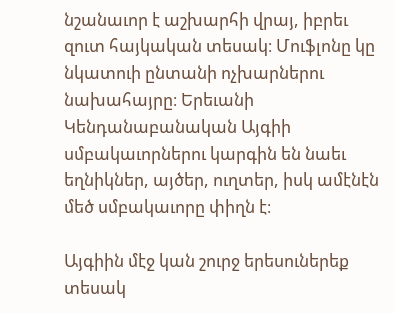նշանաւոր է աշխարհի վրայ, իբրեւ զուտ հայկական տեսակ։ Մուֆլոնը կը նկատուի ընտանի ոչխարներու նախահայրը։ Երեւանի Կենդանաբանական Այգիի սմբակաւորներու կարգին են նաեւ եղնիկներ, այծեր, ուղտեր, իսկ ամէնէն մեծ սմբակաւորը փիղն է։

Այգիին մէջ կան շուրջ երեսուներեք տեսակ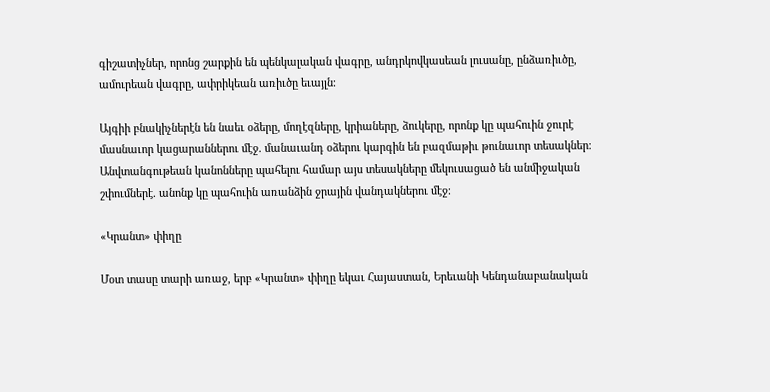գիշատիչներ, որոնց շարքին են պենկալական վագրը, անդրկովկասեան լուսանը, ընձառիւծը, ամուրեան վագրը, ափրիկեան առիւծը եւայլն։

Այգիի բնակիչներէն են նաեւ օձերը, մողէզները, կրիաները, ձուկերը, որոնք կը պահուին ջուրէ մասնաւոր կացարաններու մէջ. մանաւանդ օձերու կարգին են բազմաթիւ թունաւոր տեսակներ։ Անվտանգութեան կանոնները պահելու համար այս տեսակները մեկուսացած են անմիջական շփումներէ. անոնք կը պահուին առանձին ջրային վանդակներու մէջ։

«Կրանտ» փիղը

Մօտ տասը տարի առաջ, երբ «Կրանտ» փիղը եկաւ Հայաստան, Երեւանի Կենդանաբանական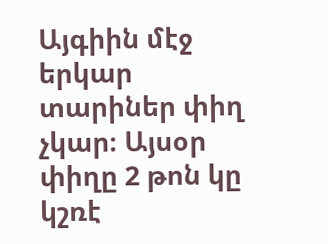Այգիին մէջ երկար տարիներ փիղ չկար։ Այսօր փիղը 2 թոն կը կշռէ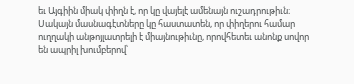եւ Այգիին միակ փիղն է, որ կը վայելէ ամենայն ուշադրութիւն։ Սակայն մասնագէտները կը հաստատեն, որ փիղերու համար ուղղակի անթոյլատրելի է միայնութիւնը, որովհետեւ անոնք սովոր են ապրիլ խումբերով՝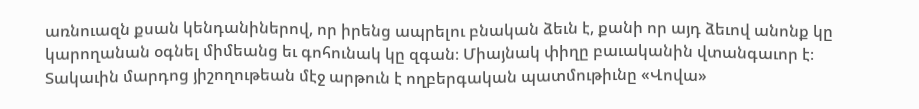առնուազն քսան կենդանիներով, որ իրենց ապրելու բնական ձեւն է, քանի որ այդ ձեւով անոնք կը կարողանան օգնել միմեանց եւ գոհունակ կը զգան։ Միայնակ փիղը բաւականին վտանգաւոր է։ Տակաւին մարդոց յիշողութեան մէջ արթուն է ողբերգական պատմութիւնը «Վովա»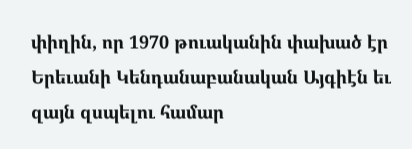փիղին, որ 1970 թուականին փախած էր Երեւանի Կենդանաբանական Այգիէն եւ զայն զսպելու համար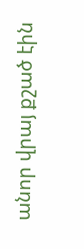անոր վրայ քշած էին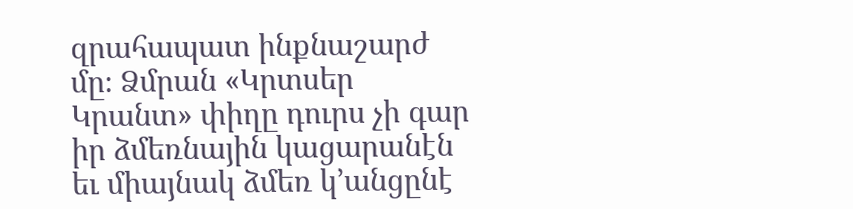զրահապատ ինքնաշարժ մը։ Ձմրան «Կրտսեր Կրանտ» փիղը դուրս չի գար իր ձմեռնային կացարանէն եւ միայնակ ձմեռ կ’անցընէ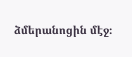ձմերանոցին մէջ։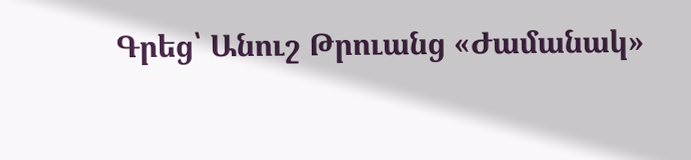Գրեց՝ Անուշ Թրուանց «Ժամանակ»